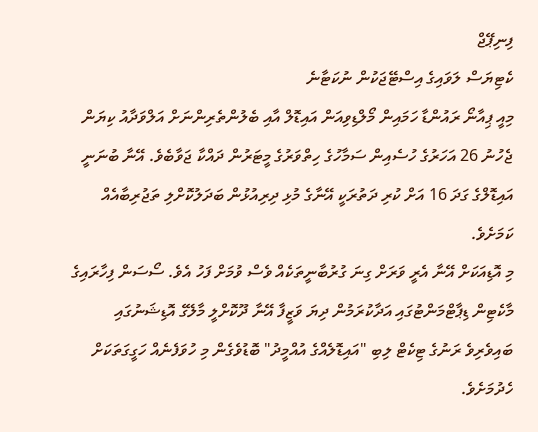ފިނިޕޭޖް
ކެޓިޔަސް ލަވައިގެ އިސްޓޭޖަކުން ނުކަޓާނެ
މިއީ ޕިއާނޯ ރައުންޑާ ހަމައިން މޯލްޑިވިއަން އައިޑޮލް އާއި ބެލުންތެރިންނަށް އަލްވަދާއު ކިޔަން ޖެހުނު 26 އަހަރުގެ ހުސެއިން ސަމާހުގެ ހިތްވަރުގެ މީޓަރުން ދައްކާ ޖަވާބެވެ. އޭނާ ބުނަނީ އައިޑޮލްގެ ގަދަ 16 އަށް ކުރި ދަތުރަކީ އޭނާގެ މުޅި ދިރިއުޅުން ބަދަލުކޮށްލި ތަޖުރިބާއެއް ކަމަށެވެ.
މި އޮޑިއަކަށް އޭނާ އެރީ ވަރަށް ގިނަ ގުރުބާނީތަކެއް ވެސް ވުމަށް ފަހު އެވެ. ސޯސަން ފިހާރައިގެ މާކެޓިން ޑިޕާޓްމަންޓުގައި އަދާކުރަމުން ދިޔަ ވަޒީފާ އޭނާ ދޫކޮށްލީ މާލޭގެ އޮޑިޝަނުގައި ބައިވެރިވެ ރަނުގެ ޓިކެޓް ލިބި "އައިޑޮލެއްގެ އުއްމީދު" ބޮޑުވެގެން މި ހުވަފެނެއް ހަގީގަތަކަށް ހެދުމަށެވެ.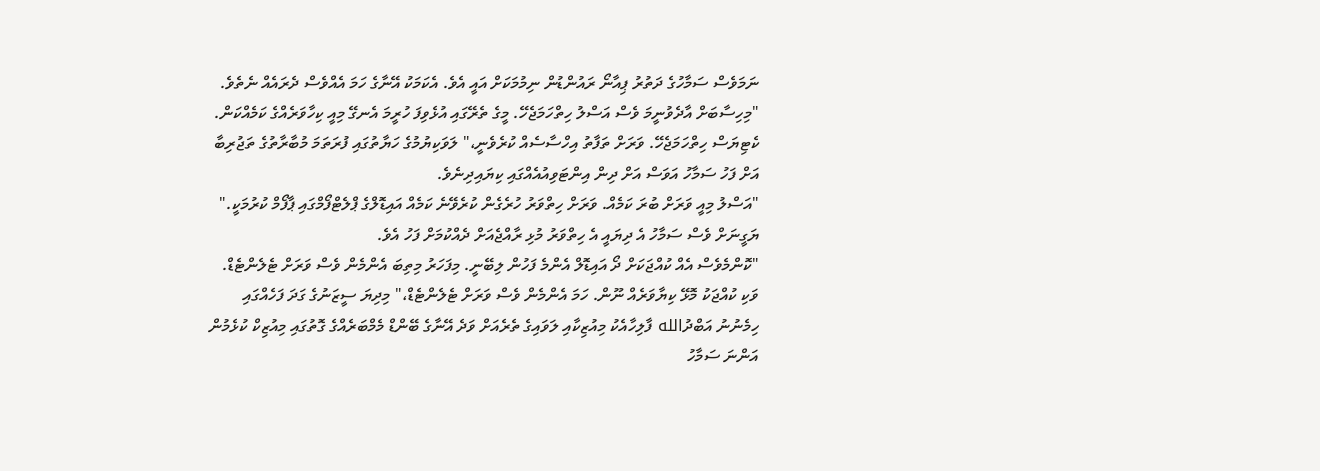ނަމަވެސް ސަމާހުގެ ދަތުރު ޕިއާނޯ ރައުންޑުން ނިމުމަކަށް އައީ އެވެ. އެކަމަކު އޭނާގެ ހަމަ އެއްވެސް ދެރައެއް ނެތެވެ.
"މިހިސާބަށް އާދެވުނީމަ ވެސް އަސްލު ހިތްހަމަޖެހޭ. މީގެ ތެރޭގައި އުޅެވިފަ ހުރީމަ އެނގޭ މިއީ ކިހާވަރެއްގެ ކަމެއްކަން. ކެޓިޔަސް ހިތްހަމަޖެހޭ. ވަރަށް ތަފާތު އިހްސާސެއް ކުރެވެނީ،" ލަވަކިޔުމުގެ ހަޔާތުގައި ފުރަތަމަ މުބާރާތުގެ ތަޖުރިބާ އަށް ފަހު ސަމާހު އަވަސް އަށް ދިން އިންޓަވިއުއެއްގައި ކިޔައިދިނެވެ.
"އަސްލު މިއީ ވަރަށް ބުރަ ކަމެއް. ވަރަށް ހިތްވަރު ހުރެގެން ކުރެވޭނެ ކަމެއް އައިޑޮލްގެ ޕްލެޓްފޯމްގައި ޕާފޯމް ކުރުމަކީ."
ޔަގީނަށް ވެސް ސަމާހު އެ ދިޔައީ އެ ހިތްވަރު މުޅި ރާއްޖެއަށް ދެއްކުމަށް ފަހު އެވެ.
"ކޮންމެވެސް އެއް ކުއްޖަކަށް ދޯ އައިޑޮލް އެންމެ ފަހުން ލިބޭނީ. މިފަހަރު މިތިބަ އެންމެން ވެސް ވަރަށް ޓެލެންޓެޑް. ވަކި ކުއްޖަކު މޮޅޭ ކިޔާވަރެއް ނޫން. ހަމަ އެންމެން ވެސް ވަރަށް ޓެލެންޓެޑް،" މިދިޔަ ސީޒަނުގެ ގަދަ ފަހެއްގައި ހިމެނުނު އަބްދުالله ފާލިހާއެކު މިއުޒިކާއި ލަވައިގެ ތެރެއަށް ވަދެ އޭނާގެ ބޭންޑް މެމްބަރެއްގެ ގޮތުގައި މިއުޒިކް ކުޅެމުން އަންނަ ސަމާހު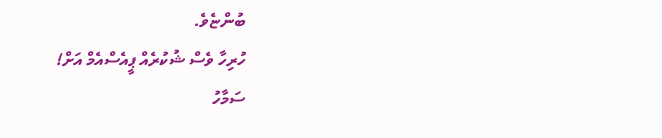ބުންޏެވެ.
ހުރިހާ ވެސް ޝުކުރެއް ޕީއެސްއެމް އަށް!
ސަމާހު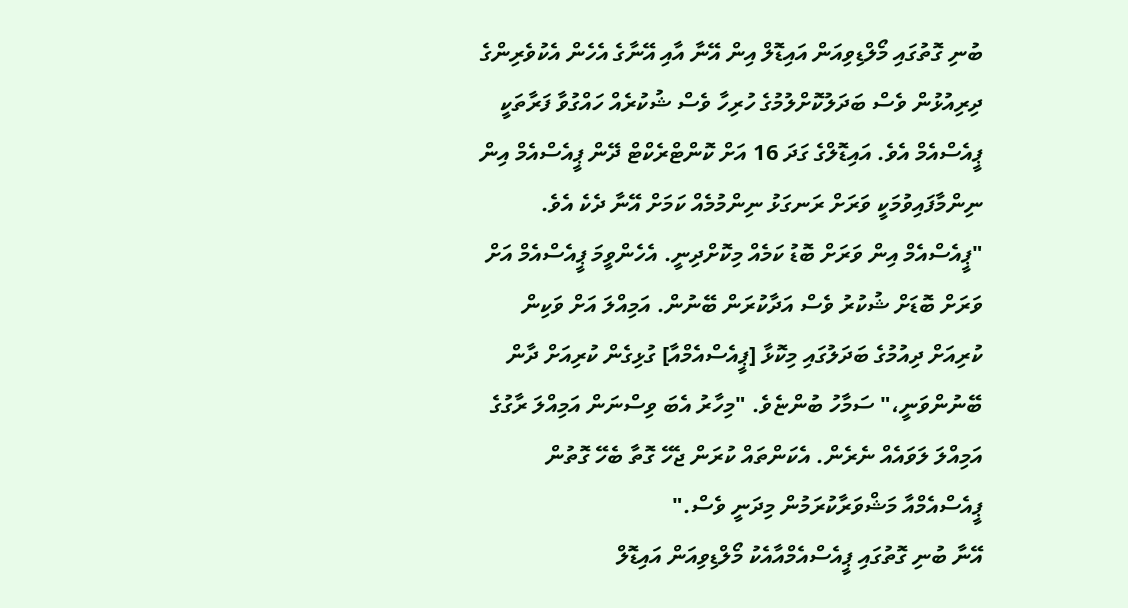ބުނި ގޮތުގައި މޯލްޑިވިއަން އައިޑޮލް އިން އޭނާ އާއި އޭނާގެ އެހެން އެކުވެރިންގެ ދިރިއުޅުން ވެސް ބަދަލުކޮށްލުމުގެ ހުރިހާ ވެސް ޝުކުރެއް ހައްގުވާ ފަރާތަކީ ޕީއެސްއެމް އެވެ. އައިޑޮލްގެ ގަދަ 16 އަށް ކޮންޓްރެކްޓް ދޭން ޕީއެސްއެމް އިން ނިންމާފައިވުމަކީ ވަރަށް ރަނގަޅު ނިންމުމެއް ކަމަށް އޭނާ ދެކެ އެވެ.
"ޕީއެސްއެމް އިން ވަރަށް ބޮޑު ކަމެއް މިކޮށްދިނީ. އެހެންވީމަ ޕީއެސްއެމް އަށް ވަރަށް ބޮޑަށް ޝުކުރު ވެސް އަދާކުރަން ބޭނުން. އަމިއްލަ އަށް ވަކިން ކުރިއަށް ދިއުމުގެ ބަދަލުގައި މިކޮޅާ [ޕީއެސްއެމްއާ] ގުޅިގެން ކުރިއަށް ދާން ބޭނުންވަނީ،" ސަމާހު ބުންޏެވެ. "މިހާރު އެބަ ވިސްނަން އަމިއްލަ ރާގުގެ އަމިއްލަ ލަވައެއް ނެރެން. އެކަންތައް ކުރަން ޖެހޭ ގޮތާ ބެހޭ ގޮތުން ޕީއެސްއެމްއާ މަޝްވަރާކުރަމުން މިދަނީ ވެސް."
އޭނާ ބުނި ގޮތުގައި ޕީއެސްއެމްއާއެކު މޯލްޑިވިއަން އައިޑޮލް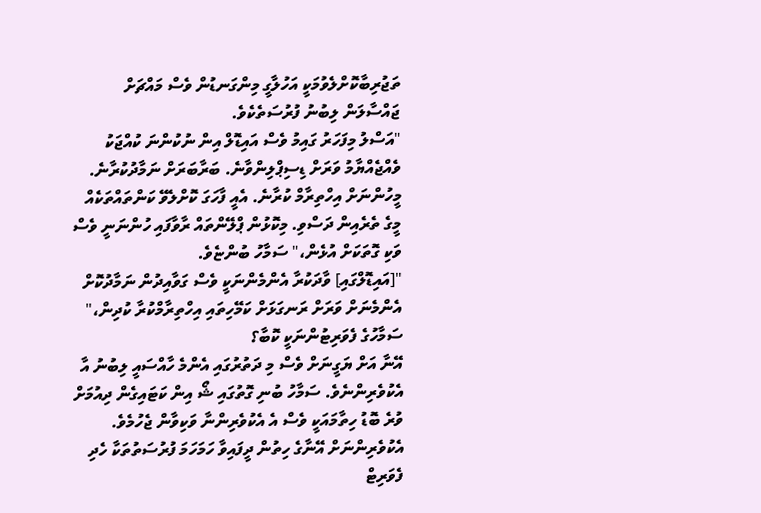ތަޖުރިބާކޮށްލެވުމަކީ އަހުލާގީ މިންގަނޑުން ވެސް މައްޗަށް ޖައްސާލަން ލިބުނު ފުރުސަތެކެވެ.
"އަސްލު މިފަހަރު ގައިމު ވެސް އައިޑޮލް އިން ނުކުންނަ ކުއްޖަކު ވެއްޖެއްޔާމު ވަރަށް ޑިސިޕްލިންވާނެ. ބަރާބަރަށް ނަމާދުކުރާނެ. މީހުންނަށް އިހްތިރާމް ކުރާނެ. އެއީ ފާހަގަ ކޮށްލެވޭ ކަންތައްތަކެއް މީގެ ތެރެއިން ދަސްވި. މިކޮޅުން ޕްލޭންތައް ރާވާފައި ހުންނަނީ ވެސް ވަކި ގޮތަކަށް އުޅެން،" ސަމާހު ބުންޏެވެ.
"[އައިޑޮލްގައި] ވާދަކުރާ އެންމެންނަކީ ވެސް ގަވާއިދުން ނަމާދުކޮށް އެންމެނަށް ވަރަށް ރަނގަޅަށް ކަމޭހިތައި އިހްތިރާމްކުރާ ކުދިން،"
ސަމާހުގެ ފެވަރިޓުންނަކީ ކޮބާ؟
އޭނާ އަށް ޔަގީނަށް ވެސް މި ދަތުރުގައި އެންމެ ހާއްސައީ ލިބުނު އާ އެކުވެރިންނެވެ. ސަމާހު ބުނި ގޮތުގައި ޝޯ އިން ކަޓައިގެން ދިއުމަށް ވުރެ ބޮޑު ހިތާމައަކީ ވެސް އެ އެކުވެރިންނާ ވަކިވާން ޖެހުމެވެ. އެކުވެރިންނަށް އޭނާގެ ހިތުން ދީފައިވާ ހަމަހަމަ ފުރުސަތުތަކާ ހެދި ފެވަރިޓް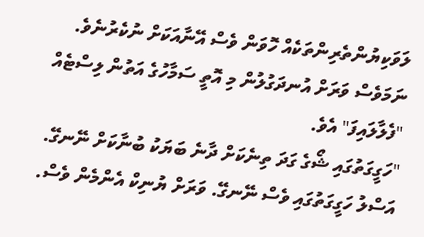ލަވަކިޔުންތެރިންތަކެއް ހޮވަން ވެސް އޭނާއަކަށް ނުކެރުނެވެ.
ނަމަވެސް ވަރަށް އުނދަގުލުން މި އޮތީ ސަމާހުގެ އަތުން ލިސްޓެއް "ފެލާލައިފަ" އެވެ.
"ހަގީގަތުގައި ޝޯގެ ގަދަ ތިނެކަށް ދާނެ ބަޔަކު ބުނާކަށް ނޭނގޭ. އަސްލު ހަގީގަތުގައި ވެސް ނޭނގޭ. ވަރަށް ޔުނިކް އެންމެން ވެސް.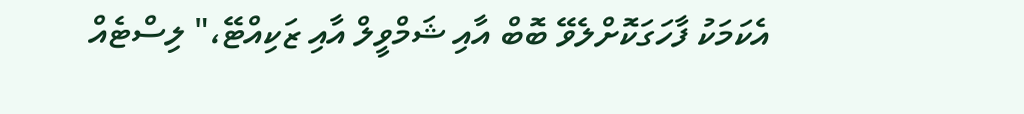އެކަމަކު ފާހަގަކޮށްލެވޭ ބޮބް އާއި ޝަމްވީލް އާއި ޒަކިއްޓޭ،" ލިސްޓެއް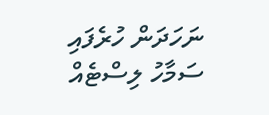ނަހަދަން ހުރެފައި ސަމާހު ލިސްޓެއް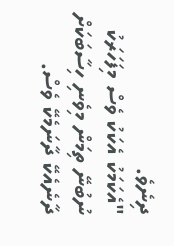ދިނެވެ.
"އެކަމަކު އެކަކު ވެސް މިފަހަރަކު ނުބުނޭ ތިމަން މިވެނި ހިސާބަކަށް ދާނެއެކޭ ދާނަމެކޭ ވެސް.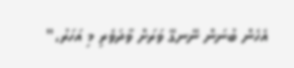އެހެން ބުނަން ނޭނގޭ ވަރަށް ވާދަވެރި މި އަހަރު،"